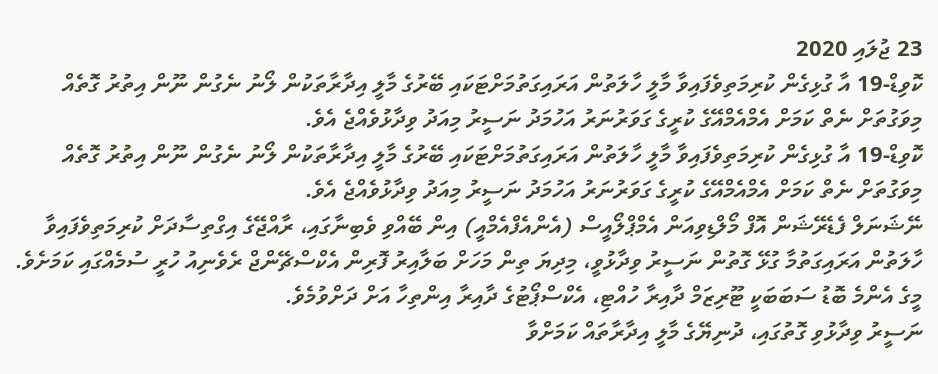23 ޖުލައި 2020
ކޮވިޑް-19 އާ ގުޅިގެން ކުރިމަތިވެފައިވާ މާލީ ހާލަތުން އަރައިގަތުމަށްޓަކައި ބޭރުގެ މާލީ އިދާރާތަކުން ލޯނު ނެގުން ނޫން އިތުރު ގޮތެއް މިވަގުތަށް ނެތް ކަމަށް އެމްއެމްއޭގެ ކުރީގެ ގަވަރުނަރު އަހުމަދު ނަސީރު މިއަދު ވިދާޅުވެއްޖެ އެވެ.
ކޮވިޑް-19 އާ ގުޅިގެން ކުރިމަތިވެފައިވާ މާލީ ހާލަތުން އަރައިގަތުމަށްޓަކައި ބޭރުގެ މާލީ އިދާރާތަކުން ލޯނު ނެގުން ނޫން އިތުރު ގޮތެއް މިވަގުތަށް ނެތް ކަމަށް އެމްއެމްއޭގެ ކުރީގެ ގަވަރުނަރު އަހުމަދު ނަސީރު މިއަދު ވިދާޅުވެއްޖެ އެވެ.
ނޭޝަނަލް ފެޑެރޭޝަން އޮފް މޯލްޑިވިއަން އެމްޕްލޯއީސް (އެންއެފްއެމްއީ) އިން ބޭއްވި ވެބިނާގައި، ރާއްޖޭގެ އިގްތިސާދަށް ކުރިމަތިވެފައިވާ ހާލަތުން އަރައިގަތުމާ ގުޅޭ ގޮތުން ނަސީރު ވިދާޅުވީ، މިދިޔަ ތިން މަހަށް ބަލާއިރު ފޮރިން އެކްސްޗޭންޖް ރެވެނިއު ހުރީ ސުމެއްގައި ކަމަށެވެ. މީގެ އެންމެ ބޮޑު ސަބަބަކީ ޓޫރިޒަމް ދާއިރާ ހުއްޓި، އެކްސްޕޯޓުގެ ދާއިރާ އިންތިހާ އަށް ދަށްވުމެވެ.
ނަސީރު ވިދާޅުވި ގޮތުގައި، ދުނިޔޭގެ މާލީ އިދާރާތައް ކަމަށްވާ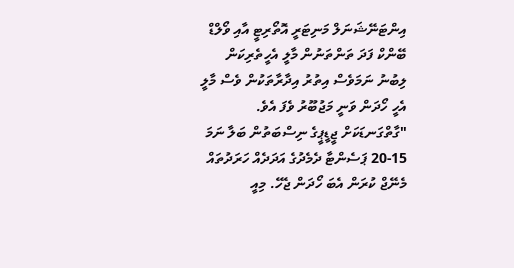އިންޓަނޭޝަނަލް މަނިޓަރީ އޮތޯރިޓީ އާއި ވޯލްޑް ބޭންކް ފަދަ ތަންތަނުން މާލީ އެހީތެރިކަން ލިބުނު ނަމަވެސް އިތުރު އިދާރާތަކުން ވެސް މާލީ އެހީ ހޯދަން ވަނީ މަޖުބޫރު ވެފަ އެވެ.
"ގާތްގަނޑަކަށް ޖީޑީޕީގެ ނިސްބަތުން ބަލާ ނަމަ 15-20 ޕަސެންޓާ ދެމެދުގެ އަދަދެއް ހަރަދުތައް މެނޭޖް ކުރަން އެބަ ހޯދަން ޖެހޭ. މިއީ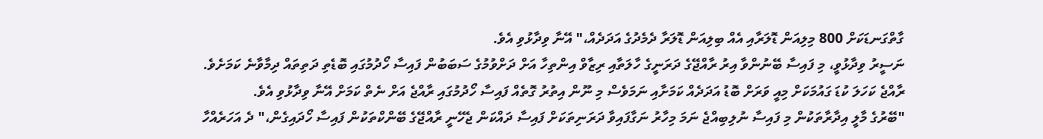ގާތްގަނޑަކަށް 800 މިލިއަން ޑޮލަރާއި އެއް ބިލިއަން ޑޮލަރާ ދެމެދުގެ އަދަދެއް،" އޭނާ ވިދާޅުވި އެވެ.
ނަސީރު ވިދާޅުވީ، މި ފައިސާ ބޭނުންވާ އިރު ރާއްޖޭގެ ދަރަނީގެ ހާލަތާއި ރިޒާވް އިންތިހާ އަށް ދަށްވުމުގެ ސަބަބުން ފައިސާ ހޯދުމުގައި ބޮޑެތި ދަތިތައް ދިމާވާނެ ކަމަށެވެ. ރާއްޖެ ކަހަލަ ކުޑަ ގައުމަކަށް މިއީ ވަރަށް ބޮޑު އަދަދެއް ކަމަށާއި ނަމަވެސް މި ނޫން އިތުރު ގޮތެއް ފައިސާ ހޯދުމުގައި ރާއްޖެ އަށް ނެތް ކަމަށް އޭނާ ވިދާޅުވި އެވެ.
"ބޭރުގެ މާލީ އިދާރާތަކުން މި ފައިސާ ނުލިބިއްޖެ ނަމަ މިހާރު ނަގާފައިވާ ދަރަނިތަކަށް ފައިސާ ދައްކަން ޖެހޭނީ ރާއްޖޭގެ ބޭންކްތަކުން ފައިސާ ހޯދައިގެން،" ދެ އަހަރެއްހާ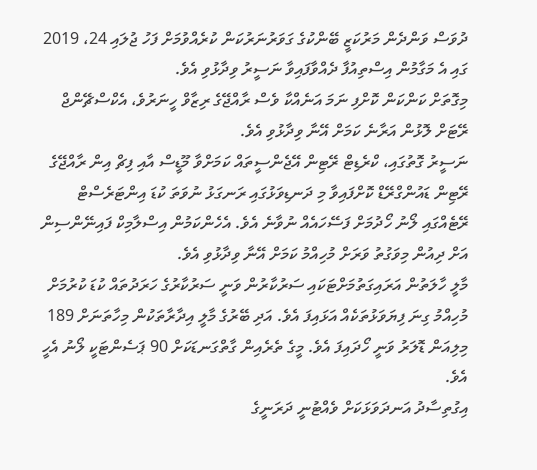ދުވަސް ވަންދެން މަރުކަޒީ ބޭންކުގެ ގަވަރުނަރުކަން ކުރެއްވުމަށް ފަހު ޖުލައި 24، 2019 ގައި އެ މަގާމުން އިސްތިއުފާ ދެއްވާފައިވާ ނަސީރު ވިދާޅުވި އެވެ.
މިގޮތަށް ކަންކަން ކޮށްފި ނަމަ އަނެއްކާ ވެސް ރާއްޖޭގެ ރިޒާވް ހީނަރުވެ، އެކްސްޗޭންޖް ރޭޓަށް ލޮޅުން އަރާނެ ކަމަށް އޭނާ ވިދާޅުވި އެވެ.
ނަސީރު ގޮތުގައި، ކްރެޑިޓް ރޭޓިން އޭޖެންސީތައް ކަމަށްވާ މޫޑީސް އާއި ފިޗް އިން ރާއްޖޭގެ ރޭޓިން ޑައުންގްރޭޑް ކޮށްފައިވާ މި ދަނޑިވަޅުގައި ރަނގަޅު ނުވަތަ ކުޑަ އިންޓަރެސްޓް ރޭޓެއްގައި ލޯނު ހޯދުމަށް ފަސޭހައެއް ނުވާނެ އެވެ. އެހެންކަމުން އިސްލާމިކް ފައިނޭންސިން އަށް ދިއުން މިވަގުތު ވަރަށް މުހިއްމު ކަމަށް އޭނާ ވިދާޅުވި އެވެ.
މާލީ ހާލަތުން އަރައިގަތުމަށްޓަކައި ސަރުކާރުން ވަނީ ސަރުކާރުގެ ހަރަދުތައް ކުޑަ ކުރުމަށް މުހިއްމު ގިނަ ފިޔަވަޅުތަކެއް އަޅައިފަ އެވެ. އަދި ބޭރުގެ މާލީ އިދާރާތަކުން މިހާތަނަށް 189 މިލިއަން ޑޮލަރު ވަނީ ހޯދައިފަ އެވެ. މީގެ ތެރެއިން ގާތްގަނޑަކަށް 90 ޕަސެންޓަކީ ލޯނު އެހީ އެވެ.
އިގުތިސާދު އަނދަވަޅަކަށް ވެއްޓުނީ ދަރަނީގެ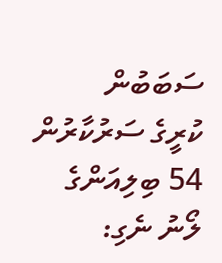ސަބަބުން
ކުރީގެ ސަރުކާރުން 54 ބިލިއަންގެ ލޯނު ނެގި: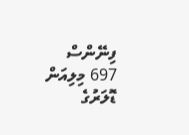ފިނޭންސް
697 މިލިއަން ޑޮލަރުގެ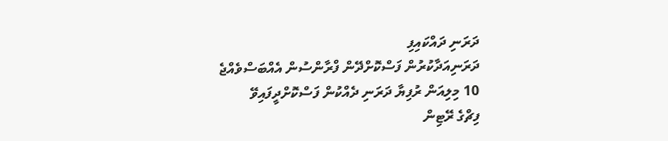ދަރަނި ދައްކައިފި
ދަރަނިއަދާކުރުން ފަސްކޮށްދޭން ފްރާންސުން އެއްބަސްވެއްޖެ
10 މިލިއަން ރުފިޔާ ދަރަނި ދެއްކުން ފަސްކޮށްދީފައިވޭ
ފިޗްގެ ރޭޓިން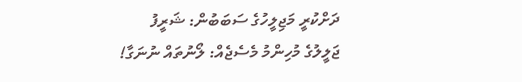ދަށްކުރީ މަޖިލީހުގެ ސަބަބުން: ޝަރީފު
ޖަލީލުގެ މުހިންމު މެސެޖެއް: ލޯނުތައް ނުނަގާ!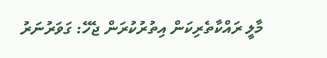މާލީ ރައްކާތެރިކަން އިތުރުކުރަން ޖެހޭ: ގަވަރުނަރު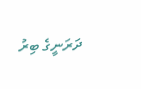ދަރަނީގެ ބިރު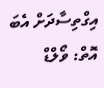އިގްތިސާދަށް އެބަ އޮތް: ވޯލްޑް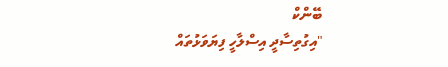ބޭންކް
"އިގުތިސާދީ އިސްލާހީ ފިޔަވަޅުތައް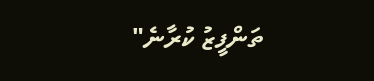ތަންފީޒު ކުރާނެ"